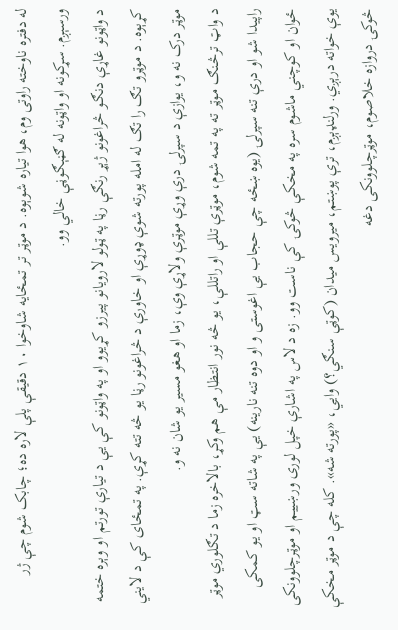له دفتره ناوخته راوتی وم، هوا تیاره شوېوه. د موټر تر تمځایه شاوخوا ۱۰ دقیقې پلې لاره ده؛ چابک شوم چې ژر ورسېږم. سړکونه او واټونه له ګڼېګوڼې خالي وو.
د واټونو غاړې دنګو څراغونو ژېړ رنګې رڼا په ټولو لارویانو پیرزو کړيوو او په واټونو کې یې د تیارې تورتم او وېره ختمه کړېوه. د موټرو تګ را تګ له امله پورته شوې ډوړې او خاورې د څراغونو رڼا یو څه تته کړې. په تمځای کې د لایني موټر درک نه و، یوازې د سپرلۍ درې وړې موټرې ولاړې وې، زما او هغو مسیر یو شان نه و.
د واټ ترڅـنګ موټر ته په تمه شوم، موټرې تللې او راتللې، یو څه نور انتظار مې هم وکړ، بالاخره زما د تګلوري موټر راپیدا شو او درې تنه سپرلۍ (یوه ښځه چې حجاب یې اغوستی و او دوه تنه نارینه) یې په شاته سټ او یو کمکی ځوان او کوچني ماشوم سره په مخکې څوکۍ کې ناست وو. زه د لاس په اشارې خپل لوری ورښییم او موټرچلوونکی یوې خواته درېږي. ورلنډېږم، ترې پوښتم، میرویس میدان (کوټې سنګي؟) وايي، «پورته شه». کله چې د موټر مخکې څوکۍ دروازه خلاصوم، موټرچلوونکی دغه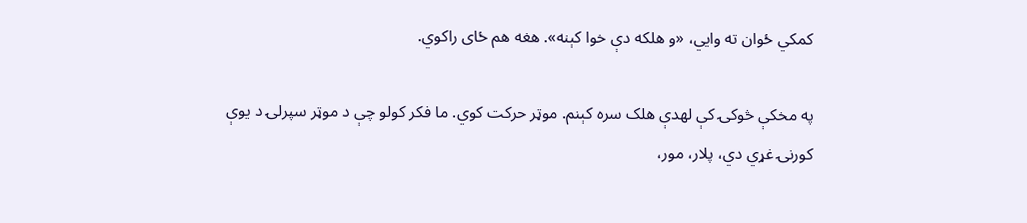کمکي ځوان ته وايي، «و هلکه دې خوا کېنه». هغه هم ځای راکوي.

په مخکې څوکۍ کې لهدې هلک سره کېنم. موټر حرکت کوي. ما فکر کولو چې د موټر سپرلۍ د یوې کورنۍ غړي دي، پلار، مور،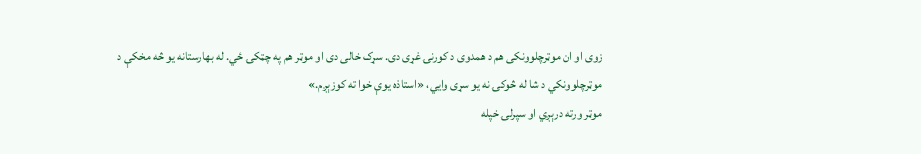زوی او ان موټرچلوونکی هم د همدوی د کورنۍ غړی دی. سړک خالی دی او موټر هم په چټکۍ ځي. له بهارستانه یو څه مخکې د موټرچلوونکي د شا له څوکۍ نه یو سړی وايي، «استاذه یوې خوا ته کوزېږم.»
موټر ورته درېږي او سپرلۍ خپله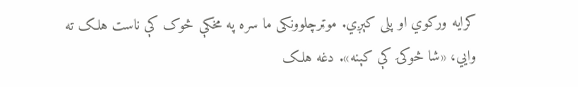کرایه ورکوي او پلی کېږي. موټرچلوونکی ما سره په مخکې څوک کې ناست هلک ته وايي، «شا څوکۍ کې کېنه». دغه هلک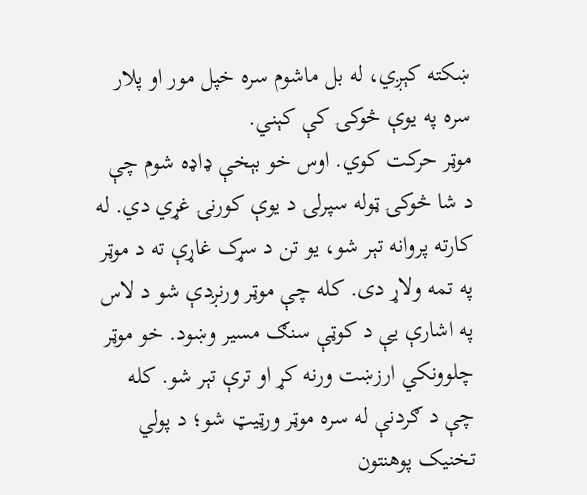ښکته کېږي، له بل ماشوم سره خپل مور او پلار سره په یوې څوکۍ کې کېني.
موټر حرکت کوي. اوس خو بېخې ډاډه شوم چې د شا څوکۍ ټوله سپرلۍ د یوې کورنۍ غړي دي. له کارته پروانه تېر شو، یو تن د سړک غاړې ته د موټر په تمه ولاړ دی. کله چې موټر ورنږدې شو د لاس په اشارې یې د کوټې سنګ مسیر وښود. خو موټر چلوونکي ارزښت ورنه کړ او ترې تېر شو. کله چې د ګردنې له سره موټر ورټیټ شو؛ د پولي تخنیک پوهنتون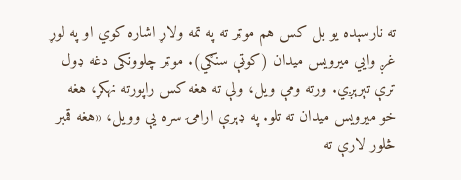ته نارسېده یو بل کس هم موټر ته په تمه ولاړ اشاره کوي او په لوړ غږ وايي میرویس میدان (کوټې سنګي). موټر چلوونکی دغه ډول ترې تېرېږي. ورته ومې ویل، ولې ته هغه کس راپورته نهکړ، هغه خو میرویس میدان ته تلو. په ډېرې ارامۍ سره یې وویل، «هغه قمبر څلور لارې ته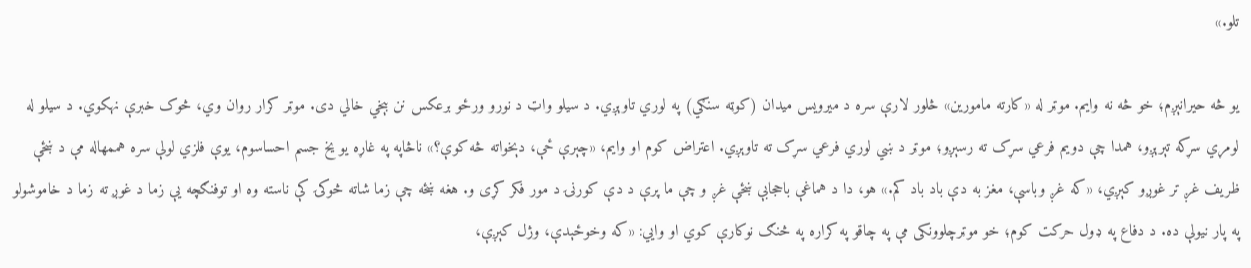تلو.»

یو څه حیرانېږم؛ خو څه نه وایم. موټر له «کارته مامورین» څلور لارې سره د میرویس میدان (کوټه سنګي) په لوري تاوېږي. د سیلو واټ د نورو ورځو برعکس نن بېخي خالي دی. موټر کرار روان وي، څوک خبرې نهکوي. د سیلو له لومړي سړکه تېرېږو، همدا چې دویم فرعي سړک ته رسېږو؛ موټر د ښي لوري فرعي سړک ته تاوېږي. اعتراض کوم او وایم، «چېرې ځې، دېخواته څه کوې؟» ناڅاپه په غاړه یو یخ جسم احساسوم، یوې فلزي لولې سره هممهاله مې د ښځې ظریف غږ تر غوږو کېږي، «که غږ وباسې، مغز به دې باد باد کم.» هو، دا د هماغې باحجابې ښځې غږ و چې ما پرې د دې کورنۍ د مور فکر کړی و. هغه ښځه چې زما شاته څوکۍ کې ناسته وه او توفنګچه یې زما د غوږ ته زما د خاموشولو په پار نیولې ده. د دفاع په ډول حرکت کوم؛ خو موټرچلوونکی مې په چاقو په کراره په څنګ نوکارې کوي او وايي: «که وخوځېدې، وژل کېږې،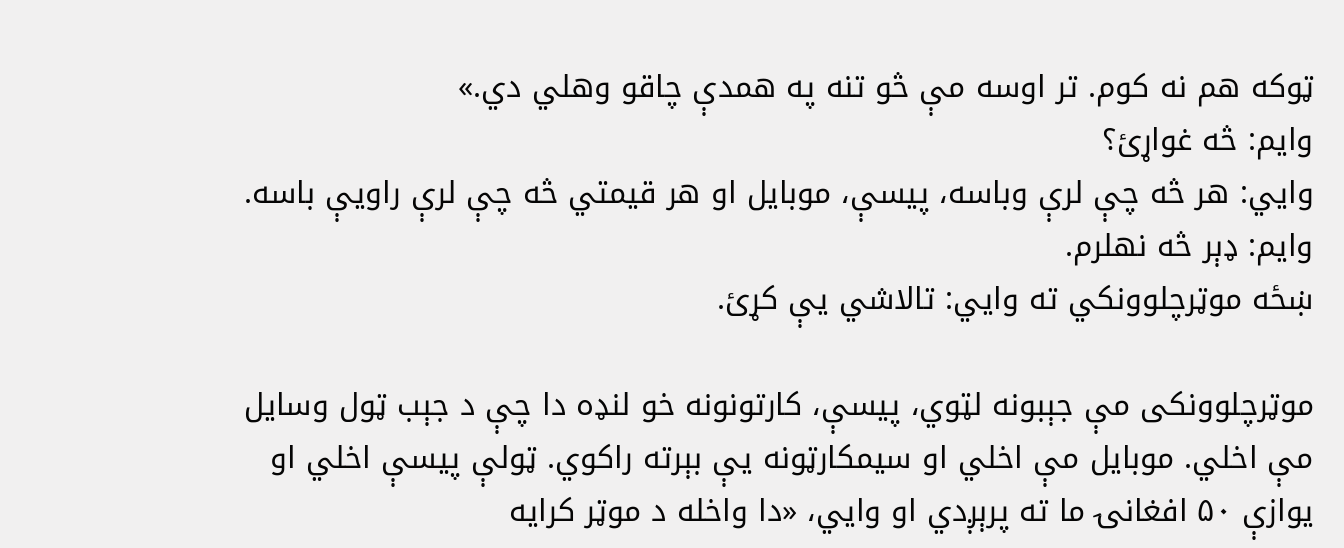ټوکه هم نه کوم. تر اوسه مې څو تنه په همدې چاقو وهلي دي.»
وایم: څه غواړئ؟
وايي: هر څه چې لرې وباسه، پیسې، موبایل او هر قیمتي څه چې لرې راویې باسه.
وایم: ډېر څه نهلرم.
ښځه موټرچلوونکي ته وايي: تالاشي یې کړئ.

موټرچلوونکی مې جېبونه لټوي، پیسې، کارتونونه خو لنډه دا چې د جېب ټول وسایل مې اخلي. موبایل مې اخلي او سیمکارټونه یې بېرته راکوي. ټولې پیسې اخلي او یوازې ۵۰ افغانۍ ما ته پرېږدي او وايي، «دا واخله د موټر کرایه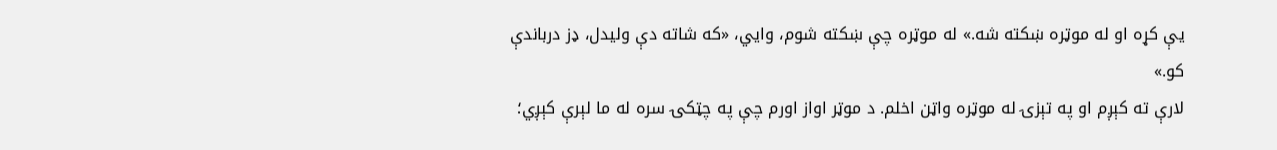یې کړه او له موټره ښکته شه.» له موټره چې ښکته شوم، وايي، «که شاته دې ولیدل، ډز درباندې کو.»
لارې ته کېږم او په تېزۍ له موټره واټن اخلم. د موټر اواز اورم چې په چټکۍ سره له ما لېرې کېږي؛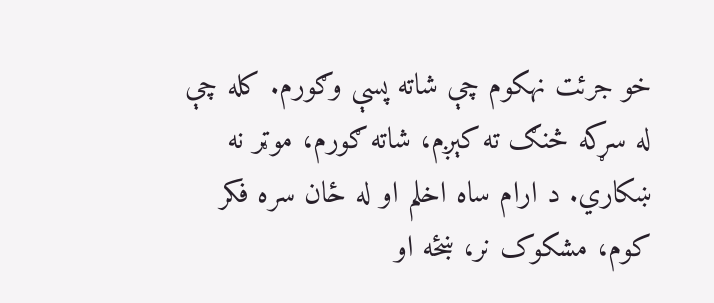خو جرئت نهکوم چې شاته پسې وګورم. کله چې له سړکه څنګ ته کېږم، شاته ګورم، موټر نه ښکاري. د ارام ساه اخلم او له ځان سره فکر کوم، مشکوک نر، ښځه او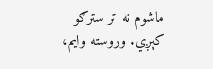ماشوم نه تر سترګو کېږي. وروسته وایم،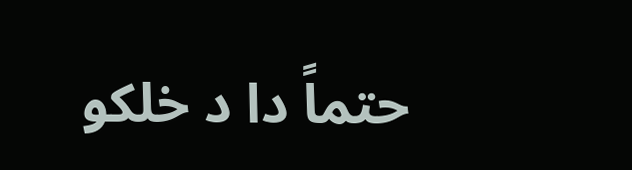حتماً دا د خلکو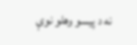نه د پيسو وهلو نوې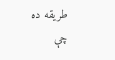طریقه ده چې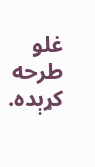غلو طرحه کړېده.